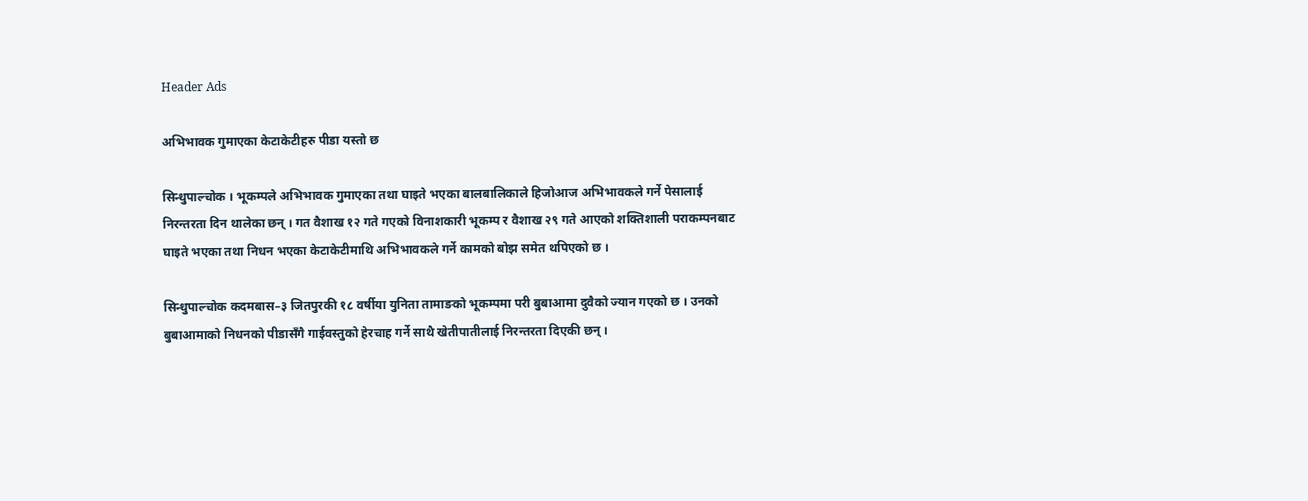Header Ads

अभिभावक गुमाएका केटाकेटीहरु पीडा यस्तो छ

सिन्धुपाल्चोक । भूकम्पले अभिभावक गुमाएका तथा घाइते भएका बालबालिकाले हिजोआज अभिभावकले गर्ने पेसालाई निरन्तरता दिन थालेका छन् । गत वैशाख १२ गते गएको विनाशकारी भूकम्प र वैशाख २९ गते आएको शक्तिशाली पराकम्पनबाट घाइते भएका तथा निधन भएका केटाकेटीमाथि अभिभावकले गर्ने कामको बोझ समेत थपिएको छ ।

सिन्धुपाल्चोक कदमबास–३ जितपुरकी १८ वर्षीया युनिता तामाङको भूकम्पमा परी बुबाआमा दुवैको ज्यान गएको छ । उनको बुबाआमाको निधनको पीडासँगै गाईवस्तुको हेरचाह गर्ने साथै खेतीपातीलाई निरन्तरता दिएकी छन् ।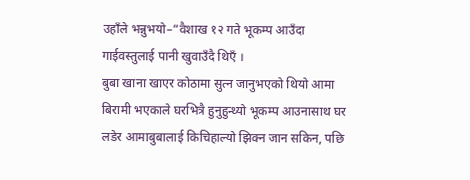उहाँले भन्नुभयो–“वैशाख १२ गते भूकम्प आउँदा गाईवस्तुलाई पानी खुवाउँदै थिएँ ।
बुबा खाना खाएर कोठामा सुत्न जानुभएको थियो आमा बिरामी भएकाले घरभित्रै हुनुहुन्थ्यो भूकम्प आउनासाथ घर लडेर आमाबुबालाई किचिहाल्यो झिक्न जान सकिन, पछि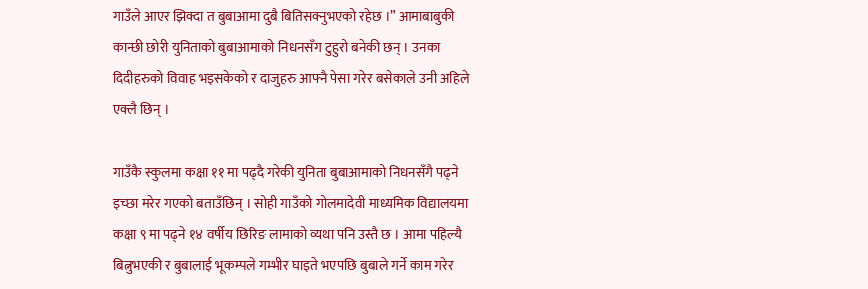गाउँले आएर झिक्दा त बुबाआमा दुबै बितिसक्नुभएको रहेछ ।” आमाबाबुकी कान्छी छोरी युनिताको बुबाआमाको निधनसँग टुहुरो बनेकी छन् । उनका दिदीहरुको विवाह भइसकेको र दाजुहरु आफ्नै पेसा गरेर बसेकाले उनी अहिले एक्लै छिन् ।

गाउँकै स्कुलमा कक्षा ११ मा पढ्दै गरेकी युनिता बुबाआमाको निधनसँगै पढ्ने इच्छा मरेर गएको बताउँछिन् । सोही गाउँको गोलमादेवी माध्यमिक विद्यालयमा कक्षा ९ मा पढ्ने १४ वर्षीय छिरिङ लामाको व्यथा पनि उस्तै छ । आमा पहिल्यै बित्नुभएकी र बुबालाई भूकम्पले गम्भीर घाइते भएपछि बुबाले गर्ने काम गरेर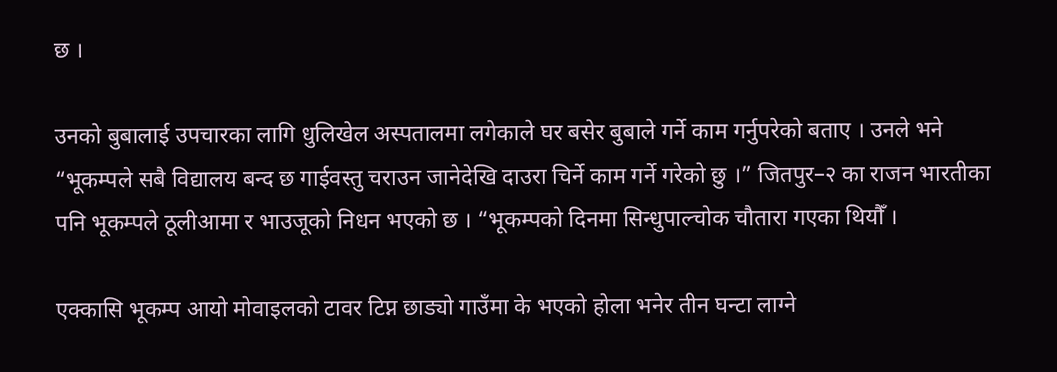छ ।

उनको बुबालाई उपचारका लागि धुलिखेल अस्पतालमा लगेकाले घर बसेर बुबाले गर्ने काम गर्नुपरेको बताए । उनले भने “भूकम्पले सबै विद्यालय बन्द छ गाईवस्तु चराउन जानेदेखि दाउरा चिर्ने काम गर्ने गरेको छु ।” जितपुर–२ का राजन भारतीका पनि भूकम्पले ठूलीआमा र भाउजूको निधन भएको छ । “भूकम्पको दिनमा सिन्धुपाल्चोक चौतारा गएका थियौँ ।

एक्कासि भूकम्प आयो मोवाइलको टावर टिप्न छाड्यो गाउँमा के भएको होला भनेर तीन घन्टा लाग्ने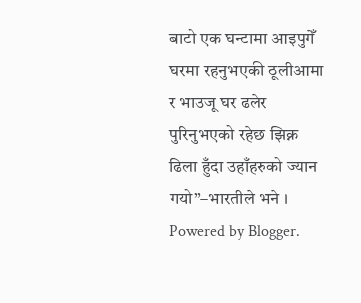बाटो एक घन्टामा आइपुगेँ घरमा रहनुभएकी ठूलीआमा र भाउजू घर ढलेर पुरिनुभएको रहेछ झिक्न ढिला हुँदा उहाँहरुको ज्यान गयो”–भारतीले भने ।
Powered by Blogger.